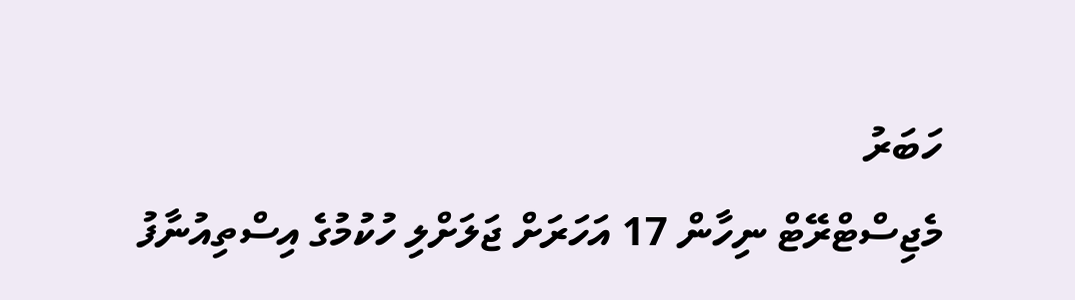ހަބަރު
މެޖިސްޓްރޭޓް ނިހާން 17 އަހަރަށް ޖަލަށްލި ހުކުމުގެ އިސްތިއުނާފު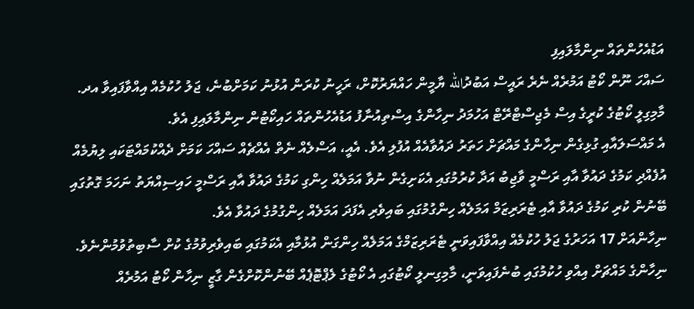އަޑުއެހުންތައް ނިންމާލައިފި
ސައްހަ ނޫން ކޯޓު އަމުރެއް ނެރެ ރައީސް އަބުދުالله ޔާމީން ހައްޔަރުކޮށް، ރަހީނު ކުރަން އުޅުނު ކަމަށްބުނެ، ޖަލު ހުކުމެއް އިއްވާފައިވާ އދ. މާމިގިލީ ކޯޓުގެ ކުރީގެ އިސް މެޖިސްޓްރޭޓް އަހުމަދު ނިހާންގެ އިސްތިއުނާފު އަޑުއެހުންތައް ހައިކޯޓުން ނިންމާލައިފި އެވެ.
އެ މައްސަލައާއި ގުޅިގެން ނިހާންގެ މައްޗަށް ހަތަރު ދައުވާއެއް އުފުލި އެވެ. އެއީ، އަސްލެއް ނެތް އެއްޗެއް ސައްހަ ކަމަށް ދެއްކުމައްޓަކައި ލިޔުމެއް އުފެއްދި ކަމުގެ ދައުވާ އާއި ރަސްމީ ވާޖިބު އަދާ ކުރުމުގައި އެކަށިގެން ނުވާ އަމަލެއް ހިންގި ކަމުގެ ދައުވާ އާއި ރަސްމީ ހައިސިއްޔަތު ނަހަމަ ގޮތުގައި ބޭނުން ކުރި ކަމުގެ ދައުވާ އާއި ޓެރަރިޒަމް އަމަލެއް ހިންގުމުގައި ބައިވެރި އެފަދަ އަމަލެއް ހިންގުމުގެ ދައުވާ އެވެ.
ނިހާންއަށް 17 އަހަރުގެ ޖަލު ހުކުމެއް އިއްވާފައިވަނީ ޓެރަރިޒަމްގެ އަމަލެއް ހިންގަން އުޅުމާއި އެކަމުގައި ބައިވެރިވުމުގެ ކުށް ސާބިތުވުމުންނެވެ. ނިހާންގެ މައްޗަށް އިއްވި ހުކުމުގައި ބުނެފައިވަނީ، މާމިގިނލީ ކޯޓުގައި އެ ކޯޓުގެ ލެޕްޓޮޕެއް ބޭނުންކޮށްގެން ގާޒީ ނިހާން ކޯޓު އަމުރެއް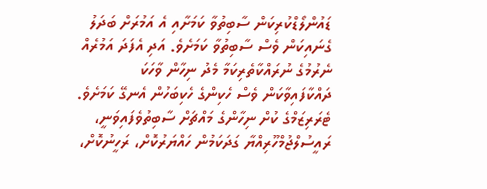ޑައުންލޯޑްކުރިކަން ސާބިތުވާ ކަމަށާއި އެ އަމުރަށް ބަދަލު ގެނައިކަން ވެސް ސާބިތުވާ ކަމަށެވެ. އަދި އެފަދަ އަމުރެއް ނެރުމުގެ ނުރައްކާތެރިކަމާ މެދު ނިހާން ވާހަކަ ދައްކާފައިވާކަން ވެސް ހެކިންގެ ހެކިބަހުން އެނގޭ ކަމަށެވެ.
ޓެރަރިޒަމްގެ ކުށް ނިހާންގެ މައްޗަށް ސާބިތުވެފައިވަނީ، ރައީސުލްޖުމްހޫރިއްޔާ ގަދަކަމުން ހައްޔަރުކޮށް، ރަހީނުކޮށް،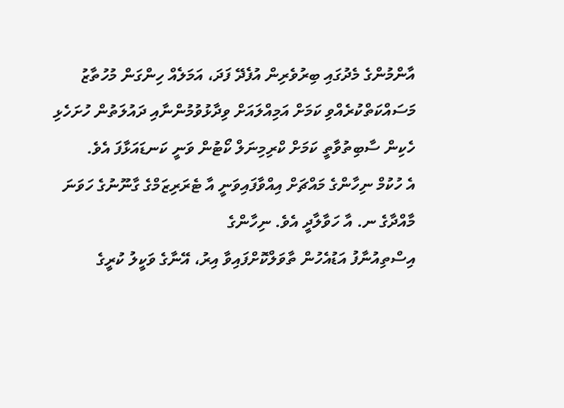އާންމުންގެ މެދުގައި ބިރުވެރިން އުފެދޭ ފަދަ، އަމަލެއް ހިންގަން މުހުތާޒު މަސައްކަތްކުރެއްވި ކަމަށް އަމިއްލައަށް ވިދާޅުވުމުންނާއި ދައުލަތުން ހުށަހެޅި ހެކިން ސާބިތުވާތީ ކަމަށް ކްރިމިނަލް ކޯޓުން ވަނީ ކަނޑައަޅާފަ އެވެ.
އެ ހުކުމް ނިހާންގެ މައްޗަށް އިއްވާފައިވަނީ އާ ޓެރަރިޒަމްގެ ގާނޫނުގެ ހަވަނަ މާއްދާގެ ނ. އާ ހަވާލާދީ އެވެ. ނިހާންގެ
އިސްތިއުނާފު އަޑުއެހުން ތާވަލްކޮށްފައިވާ އިރު، އޭނާގެ ވަކީލު ކުރީގެ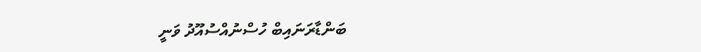ބަންޑާރަނައިބް ހުސްނުއްސުއޫދު ވަނީ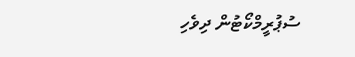ސުޕުރީމްކޯޓުން ދިވެހި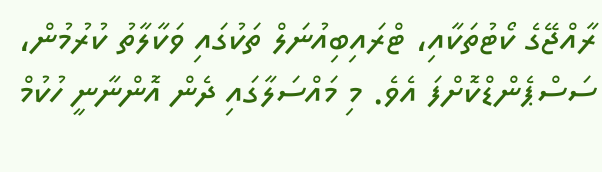ރާއްޖޭގެ ކޯޓުތަކާއި، ޓްރައިބިއުނަލް ތަކުގައި ވަކާލާތު ކުރުމުން، ސަސްޕެންޑްކޮށްފަ އެވެ. މި މައްސަލާގައި ދެން އޮންނާނީ ހުކުމް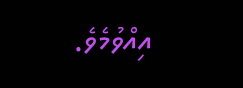އިއްވުމެވެ.